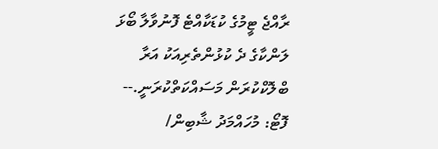ރާއްޖެ ޓީމުގެ ކުޑަކާއްޓެ ފޮނުވާލާ ބޯޅަ ލަންކާގެ ދެ ކުޅުންތެރިއަކު އަރާ ބްލޮކްކުރަން މަސައްކަތްކުރަނީ.-- ފޮޓޯ: މުހައްމަދު ޝާބިން/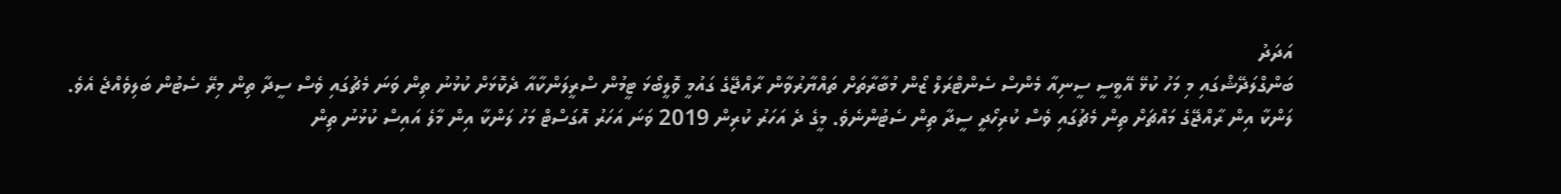އަދަދު
ބަންގްލަދޭޝްގައި މި މަހު ކުޅޭ އޭވީސީ ސީނިއާ މެންސް ސެންޓްރަލް ޒޯން މުބާރާތަށް ތައްޔާރުވާން ރާއްޖޭގެ ގައުމީ ވޮލީބޯޅަ ޓީމުން ސްރީލަންކާއާ ދެކޮޅަށް ކުޅުނު ތިން ވަނަ މެޗުގައި ވެސް ސީދާ ތިން މިރޭ ސެޓުން ބަލިވެއްޖެ އެވެ.
ލަންކާ އިން ރާއްޖޭގެ މައްޗަށް ތިން މެޗުގައި ވެސް ކުރިހޯދީ ސީދާ ތިން ސެޓުންނެވެ. މީގެ ދެ އަހަރު ކުރިން 2019 ވަނަ އަހަރު އޮގަސްޓް މަހު ލަންކާ އިން މާލެ އައިސް ކުޅުނު ތިން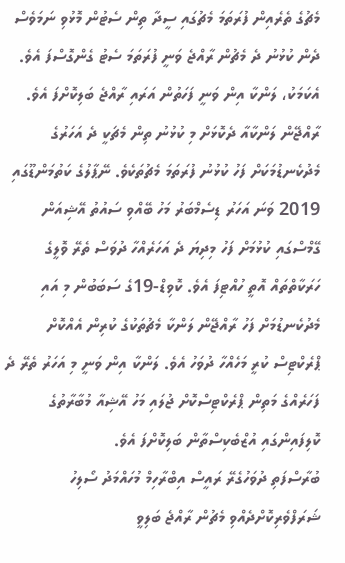މެޗުގެ ތެރެއިން ފުރަތަމަ މެޗުގައި ސީދާ ތިން ސެޓުން މޮޅުވި ނަމަވެސް ދެން ކުޅުނު ދެ މެޗުން ރާއްޖެ ވަނީ ފުރަތަމަ ސެޓު ގެންގޮސްފަ އެވެ. އެކަމަކު، ލަންކާ އިން ވަނީ ފަހަތުން އަރައި ރާއްޖެ ބަލިކޮށްފަ އެވެ.
ރާއްޖޭން ލަންކާއާ ދެކޮޅަށް މި ކުޅުނު ތިން މެޗަކީ ދެ އަހަރުގެ މެދުކެނޑުމަކަށް ފަހު ކުޅުނު ފުރަތަމަ މެޗުތަކެވެ. ނޭޕާލުގެ ކަތުމަންޑޫގައި 2019 ވަނަ އަހަރު ޑިސެމްބަރު މަހު ބޭއްވި ސައުތު އޭޝިއަން ގޭމްސްގައި ކުޅުމަށް ފަހު މިދިޔަ ދެ އަހަރެއްހާ ދުވަސް ތެރޭ ވޮލީގެ ހަރަކާތްތައް އޮތީ ހުއްޓިފަ އެވެ. ކޮވިޑް-19ގެ ސަބަބުން މި އައި މެދުކެނޑުމަށް ފަހު ރާއްޖޭން ލަންކާ މެޗުތަކުގެ ކުރިން އެއްކޮށް ޕްރެކްޓިސް ކުރީ މަހެއްހާ ދުވަހު އެވެ. ލަންކާ އިން ވަނީ މި އަހަރު ތެރޭ ދެ ފަހަރެއްގެ މަތިން ޕްރެކްޓިސްކޮށް ޖުލައި މަހު އޭޝިއާ މުބާރާތުގެ ކޮލިފައިންގައި އުޒްބެކިސްތާން ބަލިކޮށްފަ އެވެ.
ބުރާސްފަތި ދުވަހުގެރޭ ރައީސް އިބްރާހިމް މުހައްމަދު ސޯލިހު ޝަރަފްވެރިކޮށްދެއްވި މެޗުން ރާއްޖެ ބަލިވީ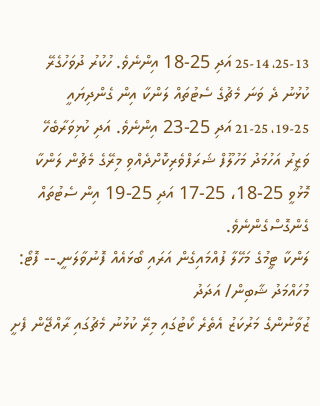25-13، 25-14 އަދި 25-18 އިންނެވެ. ހުކުރު ދުވަހުގެރޭ ކުޅުނު ދެ ވަނަ މެޗުގެ ސެޓުތައް ލަންކާ އިން ގެންދިޔައީ 25-19، 25-21 އަދި 25-23 އިންނެވެ. އަދި ކުޅިވަރާބެހޭ ވަޒީރު އަހުމަދު މަހުލޫފް ޝަރަފްވެރިކޮށްދެއްވި މިރޭގެ މެޗުން ލަންކާ މޮޅުވީ 25-18، 25-17 އަދި 25-19 އިން ސެޓުތައް ގެންގޮސްގެންނެވެ.
ލަންކާ ޓީމުގެ މަހޭލާ ފުއްމައިގެން އަރައި ބޯޅައެއް ފޮނުވާލަނީ.-- ފޮޓޯ: މުހައްމަދު ޝާބިން/ އަދަދު
ޒުވާނުންގެ މަރުކަޒު އެތެރެ ކޯޓުގައި މިރޭ ކުޅުނު މެޗުގައި ރާއްޖޭން ފެށީ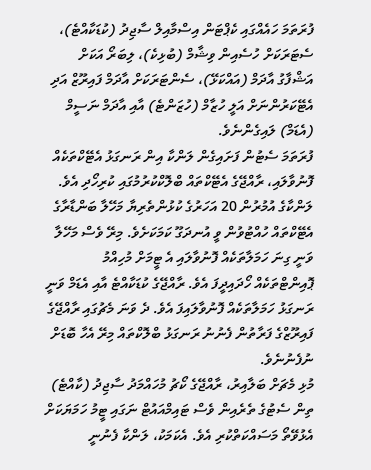ފުރަތަމަ ހައެއްގައި ކެޕްޓަން އިސްމާއިލް ސާޖިދު (ކުޑަކާއްޓެ)، ސެޓަރަކަށް ހުސެއިން ވިޝާމް (ބުޅިކެ)، ލިބަރޯ އަކަށް އަޝްފާގު އާދަމް (އައްކަޅޭ)، ސެންޓަރަކަށް އާދަމް ފައިރޫޒް އަދި އެޓޭކަރުންނަށް އަލީ ހުޒާމް (ހުޒަންޓެ) އާއި އާދަމް ނަސީމް (އެޑަމް) ލައިގެންނެވެ.
ފުރަތަމަ ސެޓުން ފަށައިގެން ލަންކާ އިން ރަނގަޅު އެޓޭކްތަކެއް ފޮނުވާލައި، ރާއްޖޭގެ އެޓޭކްތައް ބްލޮކްކުރުމުގައި ކުރިހޯދި އެވެ. ލަންކާގެ އުމުރުން 20 އަހަރުގެ ކުޅުންތެރިޔާ މަހޭލާ ބަންޑާރާގެ އެޓޭކްތައް ހުއްޓުވުން ވީ އުނދަގޫ ކަމަކަށެވެ. މިރޭ ވެސް މަހޭލާ ވަނީ ގިނަ ހަމަލާތަކެއް ފޮނުވާލައި އެ ޓީމަށް މުހިއްމު ޕޮއިންޓްތަކެއް ހޯދައިދީފަ އެވެ. ރާއްޖޭގެ ކުޑަކާއްޓެ އާއި އެޑަމް ވަނީ ރަނގަޅު ހަމަލާތަކެއް ފޮނުވާލައިފަ އެވެ. ދެ ވަނަ މެޗުގައި ރާއްޖޭގެ ފައިރޫޒްގެ ފަރާތުން ފެނުނު ރަނގަޅު ބްލޮކްތައް މިރޭ އެހާ ބޮޑަށް ނުފެނުނެވެ.
މުޅި މެޗަށް ބަލާއިރު، ރާއްޖޭގެ ކޯޗު މުހައްމަދު ސާޖިދު (ކާއްޓެ) ތިން ސެޓުގެ ތެރެއިން ވެސް ޓައިމްއައުޓް ނަގައި ޓީމު ހަމަޔަކަށް އެޅުވޭތޯ މަސައްކަތްކުރި އެވެ. އެކަމަކު، ލަންކާ ފެނުނީ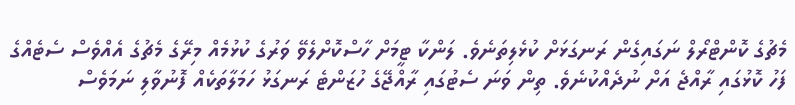މެޗުގެ ކޮންޓްރޯލް ނަގައިގެން ރަނގަޅަށް ކުޅެލިތަނެވެ. ލަންކާ ޓީމަށް ހާސްކޮށްލެވޭ ވަރުގެ ކުޅުމެއް މިރޭގެ މެޗުގެ އެއްވެސް ސެޓެއްގެ ފަހު ކޮޅުގައި ރާއްޖެ އަށް ނުދެއްކުނެވެ. ތިން ވަނަ ސެޓުގައި ރާއްޖޭގެ ހުޒަންޓެ ރަނގަޅު ހަމަލާތަކެއް ފޮނުވާލި ނަމަވެސް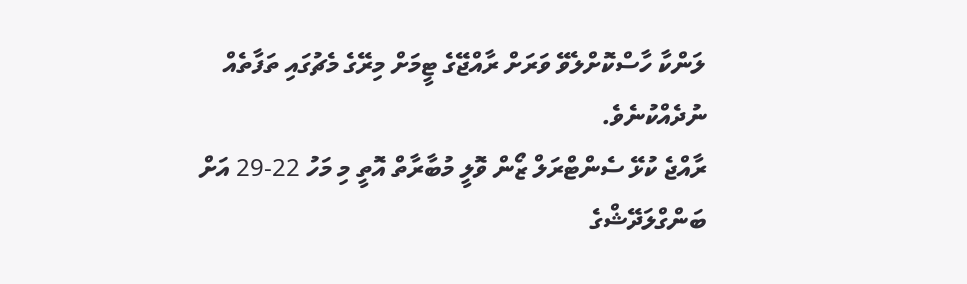ލަންކާ ހާސްކޮށްލެވޭ ވަރަށް ރާއްޖޭގެ ޓީމަށް މިރޭގެ މެޗުގައި ތަފާތެއް ނުދެއްކުނެވެ.
ރާއްޖެ ކުޅޭ ސެންޓްރަލް ޒޯން ވޮލީ މުބާރާތް އޮތީ މި މަހު 22-29 އަށް ބަންގްލަދޭޝްގެ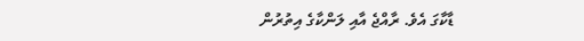ޑާކާގަ އެވެ. ރާއްޖެ އާއި ލަންކާގެ އިތުރުން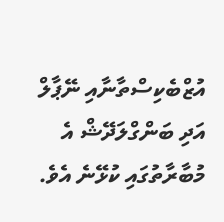އުޒްބެކިސްތާނާއި ނޭޕާލް އަދި ބަންގްލަދޭޝް އެ މުބާރާތުގައި ކުޅޭނެ އެވެ.